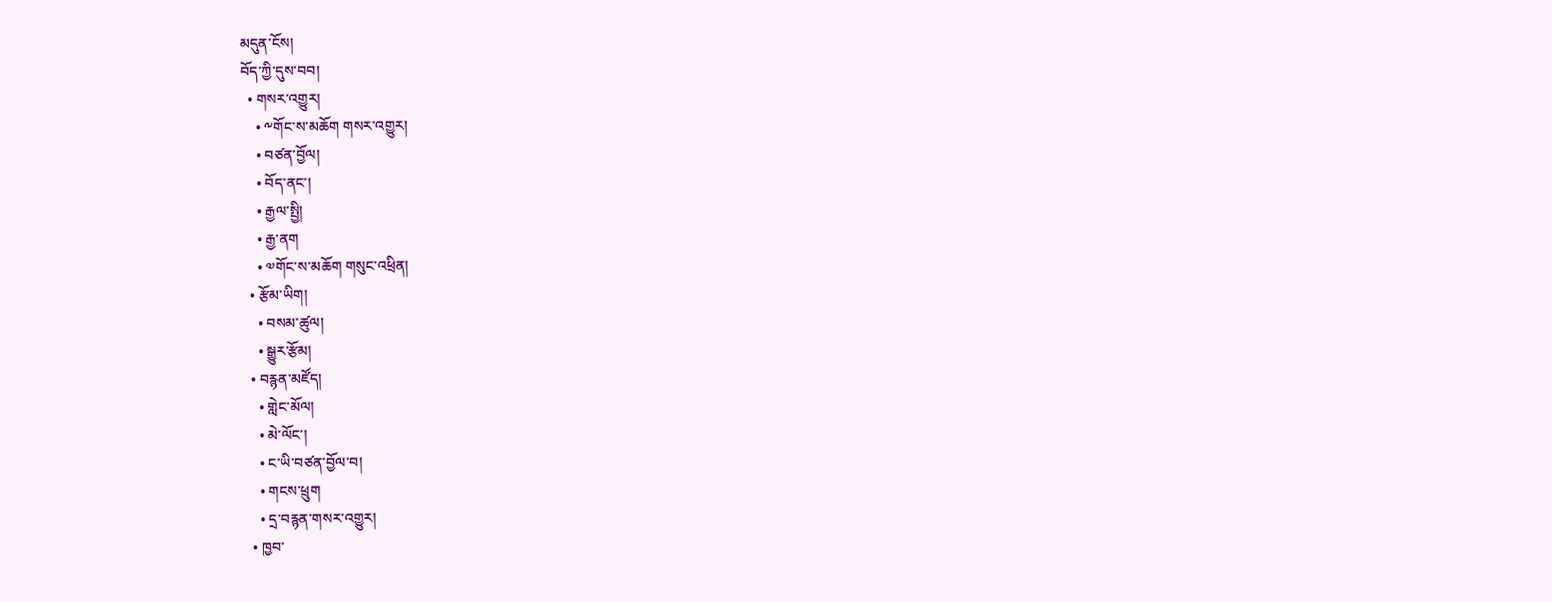མདུན་ངོས།
བོད་ཀྱི་དུས་བབ།
  • གསར་འགྱུར།
    • ༸གོང་ས་མཆོག གསར་འགྱུར།
    • བཙན་བྱོལ།
    • བོད་ནང་།
    • རྒྱལ་སྤྱི།
    • རྒྱ་ནག
    • ༧གོང་ས་མཆོག གསུང་འཕྲིན།
  • རྩོམ་ཡིག།
    • བསམ་ཚུལ།
    • སྒྱུར་རྩོམ།
  • བརྙན་མཛོད།
    • གླེང་མོལ།
    • མེ་ལོང་།
    • ང་ཡི་བཙན་བྱོལ་བ།
    • གངས་ཕྲུག
    • དྲ་བརྙན་གསར་འགྱུར།
  • ཁྱབ་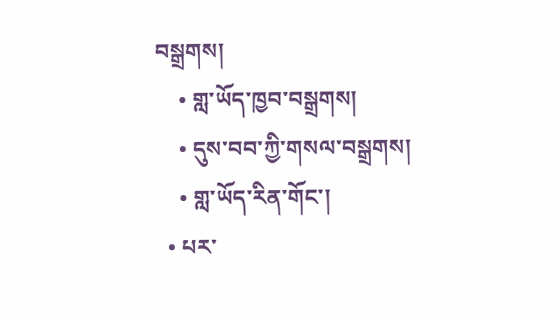བསྒྲགས།
    • གླ་ཡོད་ཁྱབ་བསྒྲགས།
    • དུས་བབ་ཀྱི་གསལ་བསྒྲགས།
    • གླ་ཡོད་རིན་གོང་།
  • པར་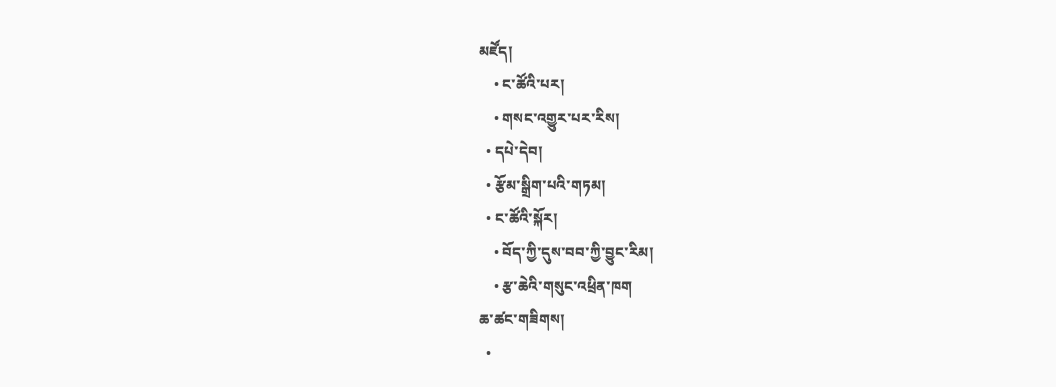མཛོད།
    • ང་ཚོའི་པར།
    • གསང་འགྱུར་པར་རིས།
  • དཔེ་དེབ།
  • རྩོམ་སྒྲིག་པའི་གཏམ།
  • ང་ཚོའི་སྐོར།
    • བོད་ཀྱི་དུས་བབ་ཀྱི་བྱུང་རིམ།
    • རྩ་ཆེའི་གསུང་འཕྲིན་ཁག
ཆ་ཚང་གཟིགས།
  •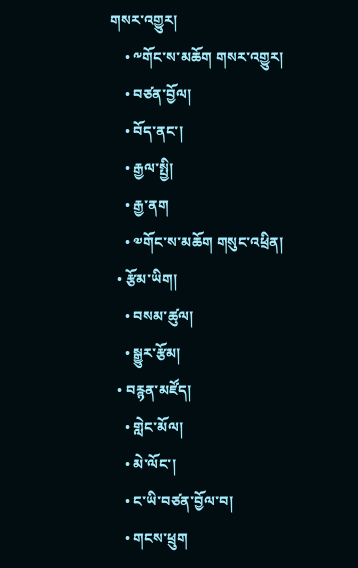གསར་འགྱུར།
    • ༸གོང་ས་མཆོག གསར་འགྱུར།
    • བཙན་བྱོལ།
    • བོད་ནང་།
    • རྒྱལ་སྤྱི།
    • རྒྱ་ནག
    • ༧གོང་ས་མཆོག གསུང་འཕྲིན།
  • རྩོམ་ཡིག།
    • བསམ་ཚུལ།
    • སྒྱུར་རྩོམ།
  • བརྙན་མཛོད།
    • གླེང་མོལ།
    • མེ་ལོང་།
    • ང་ཡི་བཙན་བྱོལ་བ།
    • གངས་ཕྲུག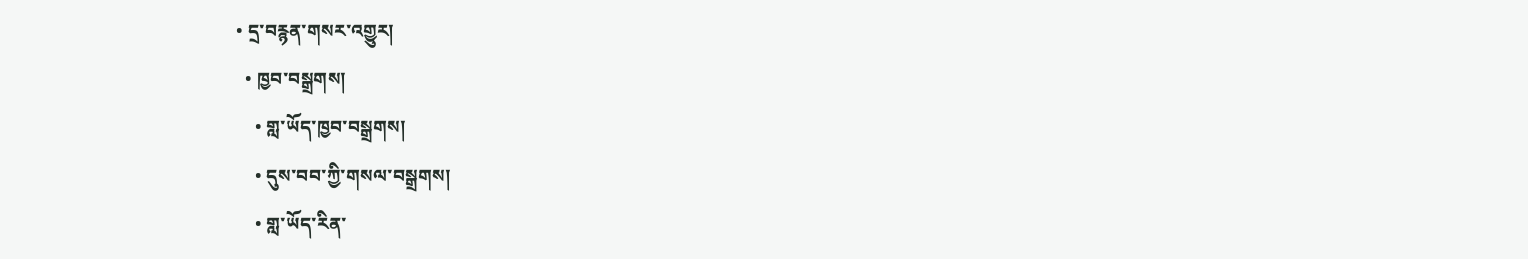• དྲ་བརྙན་གསར་འགྱུར།
  • ཁྱབ་བསྒྲགས།
    • གླ་ཡོད་ཁྱབ་བསྒྲགས།
    • དུས་བབ་ཀྱི་གསལ་བསྒྲགས།
    • གླ་ཡོད་རིན་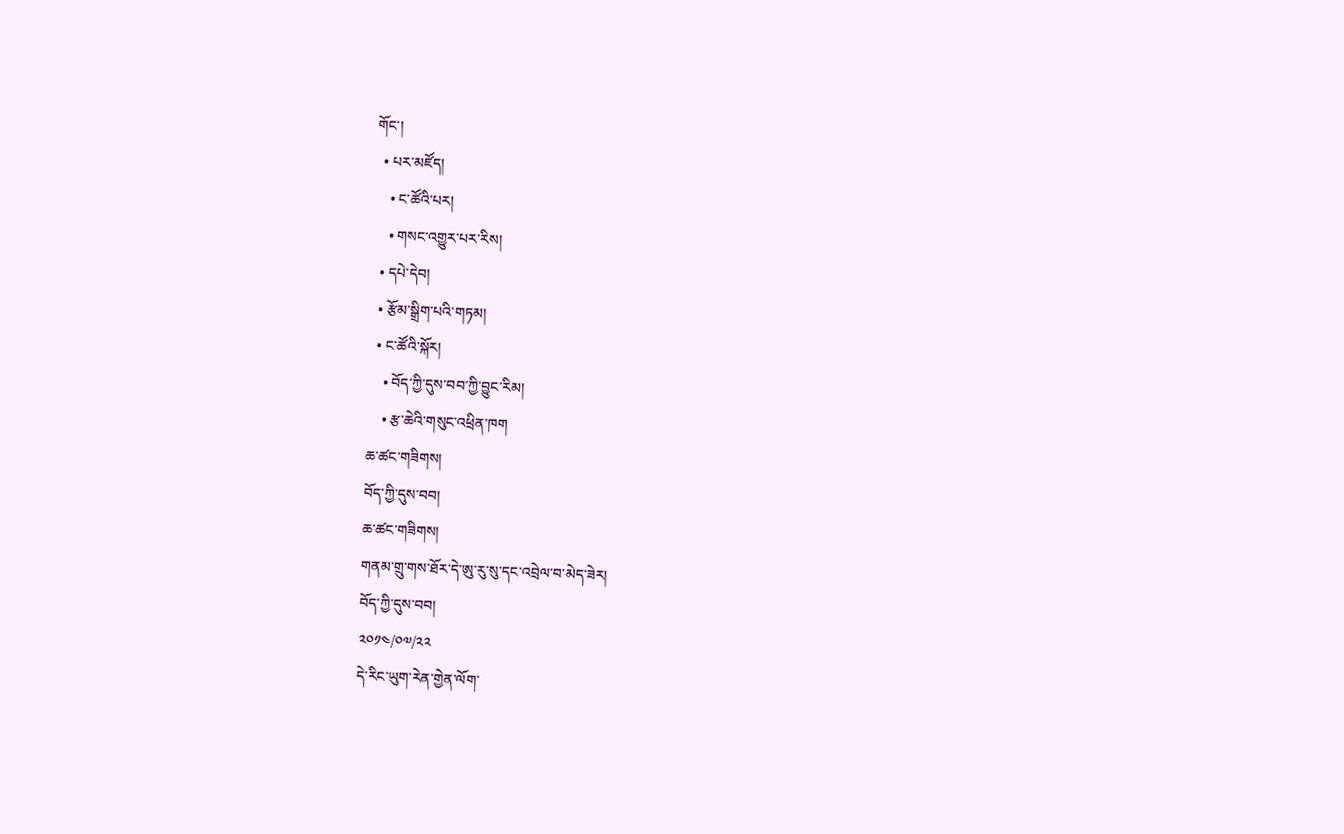གོང་།
  • པར་མཛོད།
    • ང་ཚོའི་པར།
    • གསང་འགྱུར་པར་རིས།
  • དཔེ་དེབ།
  • རྩོམ་སྒྲིག་པའི་གཏམ།
  • ང་ཚོའི་སྐོར།
    • བོད་ཀྱི་དུས་བབ་ཀྱི་བྱུང་རིམ།
    • རྩ་ཆེའི་གསུང་འཕྲིན་ཁག
ཆ་ཚང་གཟིགས།
བོད་ཀྱི་དུས་བབ།
ཆ་ཚང་གཟིགས།
གནམ་གྲུ་གས་ཐོར་དེ་ཨུ་རུ་སུ་དང་འབྲེལ་བ་མེད་ཟེར།
བོད་ཀྱི་དུས་བབ།
༢༠༡༤/༠༧/༢༢
དེ་རིང་ཡུག་རེན་གྱེན་ལོག་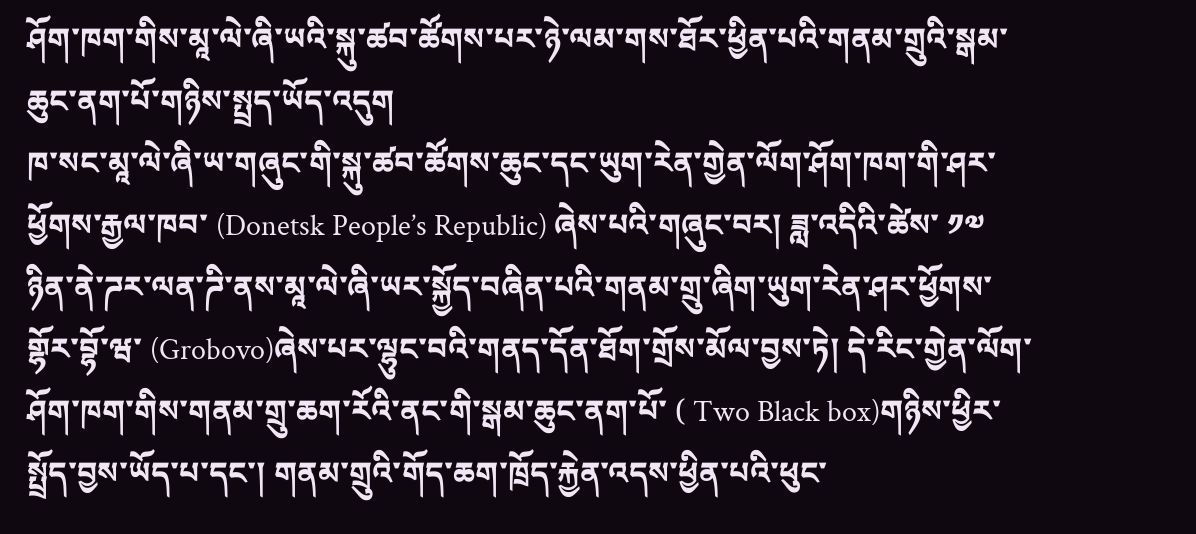ཤོག་ཁག་གིས་མཱ་ལེ་ཞི་ཡའི་སྐུ་ཚབ་ཚོགས་པར་ཉེ་ལམ་གས་ཐོར་ཕྱིན་པའི་གནམ་གྲུའི་སྒམ་ཆུང་ནག་པོ་གཉིས་སྤྲད་ཡོད་འདུག
ཁ་སང་མཱ་ལེ་ཞི་ཡ་གཞུང་གི་སྐུ་ཚབ་ཚོགས་ཆུང་དང་ཡུག་རེན་གྱེན་ལོག་ཤོག་ཁག་གི་ཤར་ཕྱོགས་རྒྱལ་ཁབ་ (Donetsk People’s Republic) ཞེས་པའི་གཞུང་བར། ཟླ་འདིའི་ཚེས་ ༡༧ ཉིན་ནེ་ཌར་ལན་ཌི་ནས་མཱ་ལེ་ཞི་ཡར་སྐྱོད་བཞིན་པའི་གནམ་གྲུ་ཞིག་ཡུག་རེན་ཤར་ཕྱོགས་གྷོར་བྷོ་ཝ་ (Grobovo)ཞེས་པར་ལྷུང་བའི་གནད་དོན་ཐོག་གྲོས་མོལ་བྱས་ཏེ། དེ་རིང་གྱེན་ལོག་ཤོག་ཁག་གིས་གནམ་གྲུ་ཆག་རོའི་ནང་གི་སྒམ་ཆུང་ནག་པོ་ ( Two Black box)གཉིས་ཕྱིར་སྤྲོད་བྱས་ཡོད་པ་དང་། གནམ་གྲུའི་གོད་ཆག་ཁྲོད་རྐྱེན་འདས་ཕྱིན་པའི་ཕུང་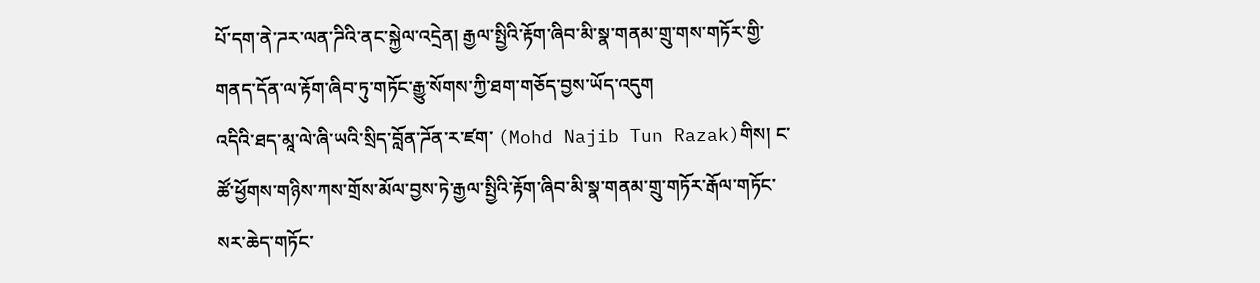པོ་དག་ནེ་ཌར་ལན་ཌིའི་ནང་སྐྱེལ་འདྲེན། རྒྱལ་སྤྱིའི་རྟོག་ཞིབ་མི་སྣ་གནམ་གྲུ་གས་གཏོར་གྱི་གནད་དོན་ལ་རྟོག་ཞིབ་ཏུ་གཏོང་རྒྱུ་སོགས་ཀྱི་ཐག་གཅོད་བྱས་ཡོད་འདུག
འདིའི་ཐད་མཱ་ལེ་ཞི་ཡའི་སྲིད་བློན་ཌོན་ར་ཛག་ (Mohd Najib Tun Razak)གིས། ང་ཚོ་ཕྱོགས་གཉིས་ཀས་གྲོས་མོལ་བྱས་ཏེ་རྒྱལ་སྤྱིའི་རྟོག་ཞིབ་མི་སྣ་གནམ་གྲུ་གཏོར་རྒོལ་གཏོང་སར་ཆེད་གཏོང་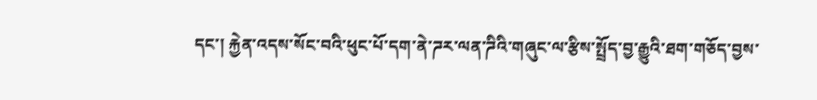དང་། རྐྱེན་འདས་སོང་བའི་ཕུང་པོ་དག་ནེ་ཌར་ལན་ཌིའི་གཞུང་ལ་རྩིས་སྤྲོད་བྱ་རྒྱུའི་ཐག་གཅོད་བྱས་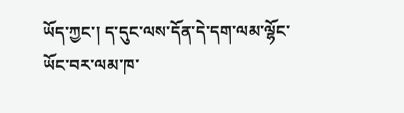ཡོད་ཀྱང་། ད་དུང་ལས་དོན་དེ་དག་ལམ་ལྷོང་ཡོང་བར་ལམ་ཁ་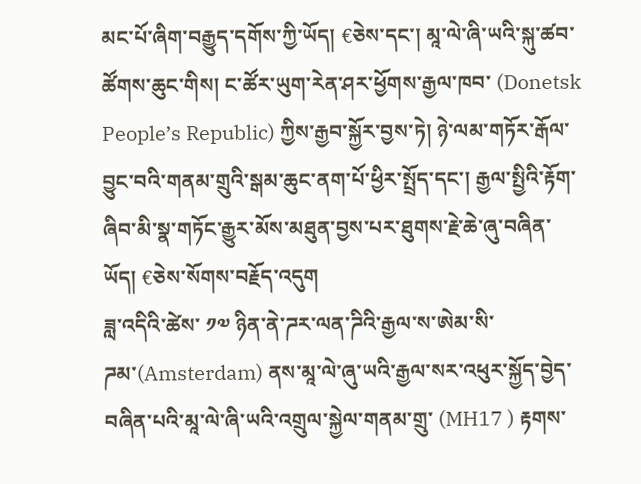མང་པོ་ཞིག་བརྒྱུད་དགོས་ཀྱི་ཡོད། €ཅེས་དང་། མཱ་ལེ་ཞི་ཡའི་སྐུ་ཚབ་ཚོགས་ཆུང་གིས། ང་ཚོར་ཡུག་རེན་ཤར་ཕྱོགས་རྒྱལ་ཁབ་ (Donetsk People’s Republic) ཀྱིས་རྒྱབ་སྐྱོར་བྱས་ཏེ། ཉེ་ལམ་གཏོར་རྒོལ་བྱུང་བའི་གནམ་གྲུའི་སྒམ་ཆུང་ནག་པོ་ཕྱིར་སྤྲོད་དང་། རྒྱལ་སྤྱིའི་རྟོག་ཞིབ་མི་སྣ་གཏོང་རྒྱུར་མོས་མཐུན་བྱས་པར་ཐུགས་རྗེ་ཆེ་ཞུ་བཞིན་ཡོད། €ཅེས་སོགས་བརྗོད་འདུག
ཟླ་འདིའི་ཚེས་ ༡༧ ཉིན་ནེ་ཌར་ལན་ཌིའི་རྒྱལ་ས་ཨེམ་སི་ཌམ་(Amsterdam) ནས་མཱ་ལེ་ཞུ་ཡའི་རྒྱལ་སར་འཕུར་སྐྱོད་བྱེད་བཞིན་པའི་མཱ་ལེ་ཞི་ཡའི་འགྲུལ་སྐྱེལ་གནམ་གྲུ་ (MH17 ) རྟགས་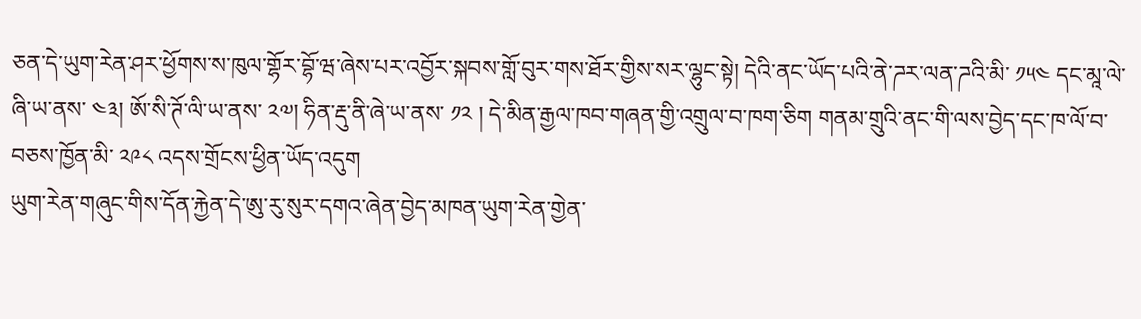ཅན་དེ་ཡུག་རེན་ཤར་ཕྱོགས་ས་ཁུལ་གྷོར་བྷོ་ཝ་ཞེས་པར་འབྱོར་སྐབས་གློ་བུར་གས་ཐོར་གྱིས་སར་ལྷུང་སྟེ། དེའི་ནང་ཡོད་པའི་ནེ་ཌར་ལན་ཌའི་མི་ ༡༥༤ དང་མཱ་ལེ་ཞི་ཡ་ནས་ ༤༣། ཨོ་སི་ཊོ་ལི་ཡ་ནས་ ༢༧། ཧིན་རྡུ་ནི་ཞེ་ཡ་ནས་ ༡༢ ། དེ་མིན་རྒྱལ་ཁབ་གཞན་གྱི་འགྲུལ་བ་ཁག་ཅིག གནམ་གྲུའི་ནང་གི་ལས་བྱེད་དང་ཁ་ལོ་བ་བཅས་ཁྱོན་མི་ ༢༩༨ འདས་གྲོངས་ཕྱིན་ཡོད་འདུག
ཡུག་རེན་གཞུང་གིས་དོན་རྐྱེན་དེ་ཨུ་རུ་སུར་དགའ་ཞེན་བྱེད་མཁན་ཡུག་རེན་གྱེན་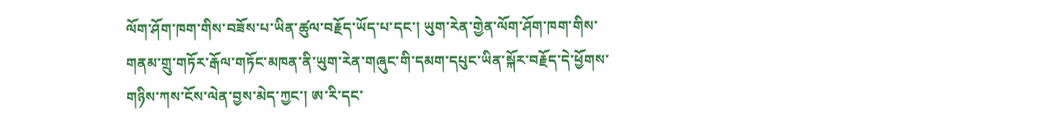ལོག་ཤོག་ཁག་གིས་བཟོས་པ་ཡིན་ཚུལ་བརྗོད་ཡོད་པ་དང་། ཡུག་རེན་གྱེན་ལོག་ཤོག་ཁག་གིས་གནམ་གྲུ་གཏོར་རྒོལ་གཏོང་མཁན་ནི་ཡུག་རེན་གཞུང་གི་དམག་དཔུང་ཡིན་སྐོར་བརྗོད་དེ་ཕྱོགས་གཉིས་ཀས་ངོས་ལེན་བྱས་མེད་ཀྱང་། ཨ་རི་དང་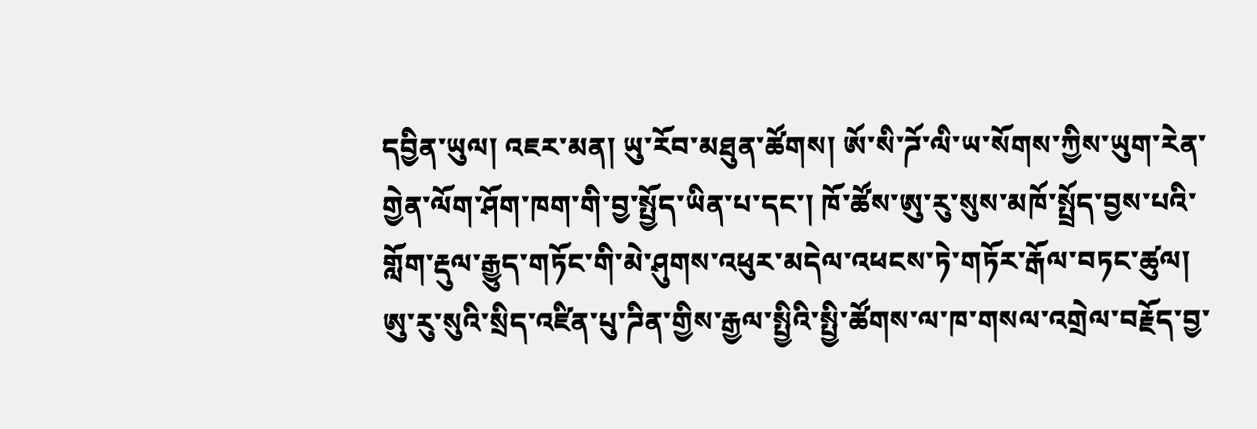དབྱིན་ཡུལ། འཇར་མན། ཡུ་རོབ་མཐུན་ཚོགས། ཨོ་སི་ཌོ་ལི་ཡ་སོགས་ཀྱིས་ཡུག་རེན་གྱེན་ལོག་ཤོག་ཁག་གི་བྱ་སྤྱོད་ཡིན་པ་དང་། ཁོ་ཚོས་ཨུ་རུ་སུས་མཁོ་སྤྲོད་བྱས་པའི་གློག་རྡུལ་རྒྱུད་གཏོང་གི་མེ་ཤུགས་འཕུར་མདེལ་འཕངས་ཏེ་གཏོར་རྒོལ་བཏང་ཚུལ། ཨུ་རུ་སུའི་སྲིད་འཛིན་པུ་ཌིན་གྱིས་རྒྱལ་སྤྱིའི་སྤྱི་ཚོགས་ལ་ཁ་གསལ་འགྲེལ་བརྗོད་བྱ་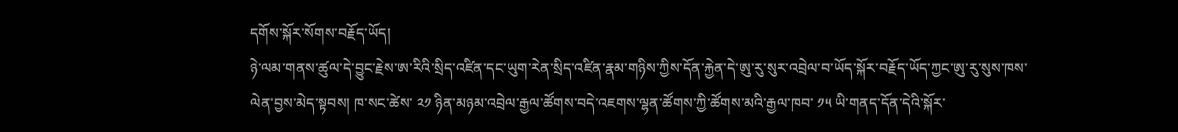དགོས་སྐོར་སོགས་བརྗོད་ཡོད།
ཉེ་ལམ་གནས་ཚུལ་དེ་བྱུང་རྗེས་ཨ་རིའི་སྲིད་འཛིན་དང་ཡུག་རེན་སྲིད་འཛིན་རྣམ་གཉིས་ཀྱིས་དོན་རྐྱེན་དེ་ཨུ་རུ་སུར་འབྲེལ་བ་ཡོད་སྐོར་བརྗོད་ཡོད་ཀྱང་ཨུ་རུ་སུས་ཁས་ལེན་བྱས་མེད་སྟབས། ཁ་སང་ཚེས་ ༢༡ ཉིན་མཉམ་འབྲེལ་རྒྱལ་ཚོགས་བདེ་འཇགས་ལྷན་ཚོགས་ཀྱི་ཚོགས་མའི་རྒྱལ་ཁབ་ ༡༥ ཡི་གནད་དོན་དེའི་སྐོར་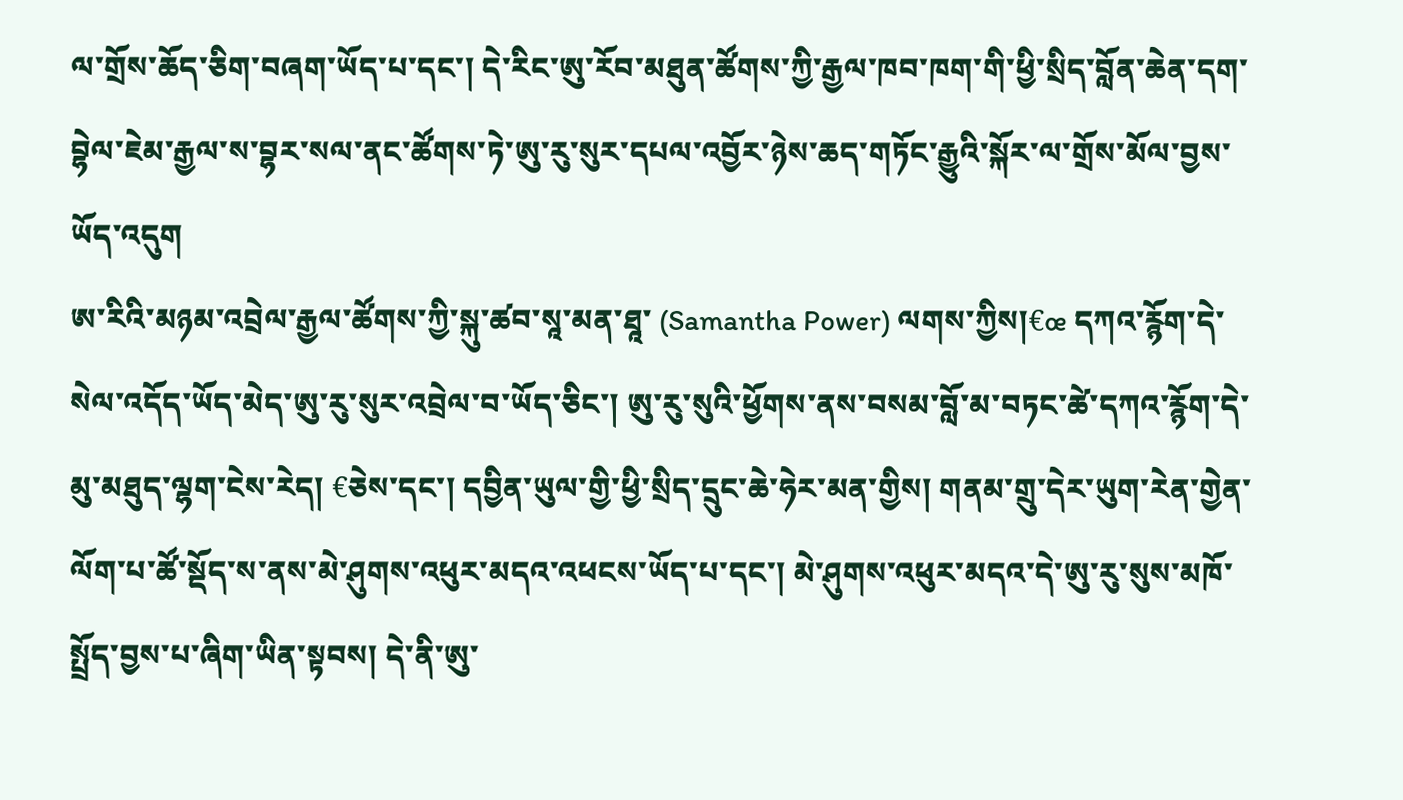ལ་གྲོས་ཆོད་ཅིག་བཞག་ཡོད་པ་དང་། དེ་རིང་ཨུ་རོབ་མཐུན་ཚོགས་ཀྱི་རྒྱལ་ཁབ་ཁག་གི་ཕྱི་སྲིད་བློན་ཆེན་དག་བྷེལ་ཇེམ་རྒྱལ་ས་བྷར་སལ་ནང་ཚོགས་ཏེ་ཨུ་རུ་སུར་དཔལ་འབྱོར་ཉེས་ཆད་གཏོང་རྒྱུའི་སྐོར་ལ་གྲོས་མོལ་བྱས་ཡོད་འདུག
ཨ་རིའི་མཉམ་འབྲེལ་རྒྱལ་ཚོགས་ཀྱི་སྐུ་ཚབ་སཱ་མན་ཐཱ་ (Samantha Power) ལགས་ཀྱིས།€œ དཀའ་རྙོག་དེ་སེལ་འདོད་ཡོད་མེད་ཨུ་རུ་སུར་འབྲེལ་བ་ཡོད་ཅིང་། ཨུ་རུ་སུའི་ཕྱོགས་ནས་བསམ་བློ་མ་བཏང་ཚེ་དཀའ་རྙོག་དེ་མུ་མཐུད་ལྷག་ངེས་རེད། €ཅེས་དང་། དབྱིན་ཡུལ་གྱི་ཕྱི་སྲིད་དྲུང་ཆེ་ཧེར་མན་གྱིས། གནམ་གྲུ་དེར་ཡུག་རེན་གྱེན་ལོག་པ་ཚོ་སྡོད་ས་ནས་མེ་ཤུགས་འཕུར་མདའ་འཕངས་ཡོད་པ་དང་། མེ་ཤུགས་འཕུར་མདའ་དེ་ཨུ་རུ་སུས་མཁོ་སྤྲོད་བྱས་པ་ཞིག་ཡིན་སྟབས། དེ་ནི་ཨུ་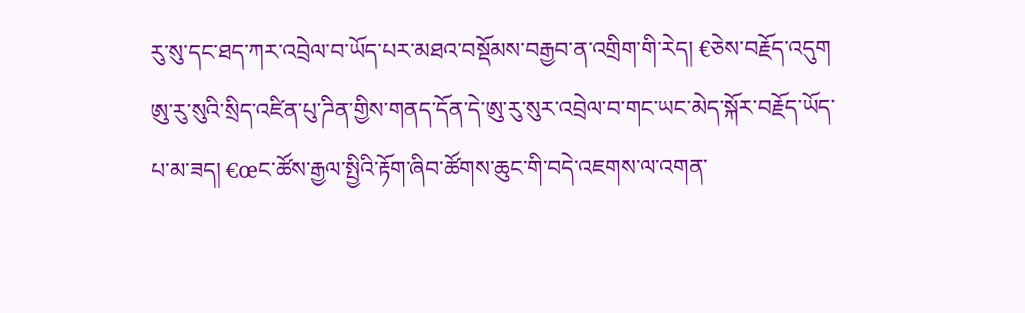རུ་སུ་དང་ཐད་ཀར་འབྲེལ་བ་ཡོད་པར་མཐའ་བསྡོམས་བརྒྱབ་ན་འགྲིག་གི་རེད། €ཅེས་བརྗོད་འདུག
ཨུ་རུ་སུའི་སྲིད་འཛིན་པུ་ཌིན་གྱིས་གནད་དོན་དེ་ཨུ་རུ་སུར་འབྲེལ་བ་གང་ཡང་མེད་སྐོར་བརྗོད་ཡོད་པ་མ་ཟད། €œང་ཚོས་རྒྱལ་སྤྱིའི་རྟོག་ཞིབ་ཚོགས་ཆུང་གི་བདེ་འཇགས་ལ་འགན་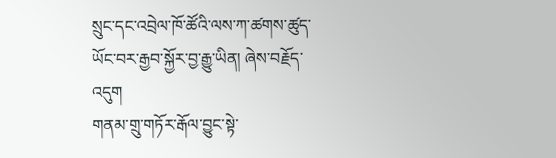སྲུང་དང་འབྲེལ་ཁོ་ཚོའི་ལས་ཀ་ཚགས་ཚུད་ཡོང་བར་རྒྱབ་སྐྱོར་བྱ་རྒྱུ་ཡིན། ཞེས་བརྗོད་འདུག
གནམ་གྲུ་གཏོར་རྒོལ་བྱུང་སྟེ་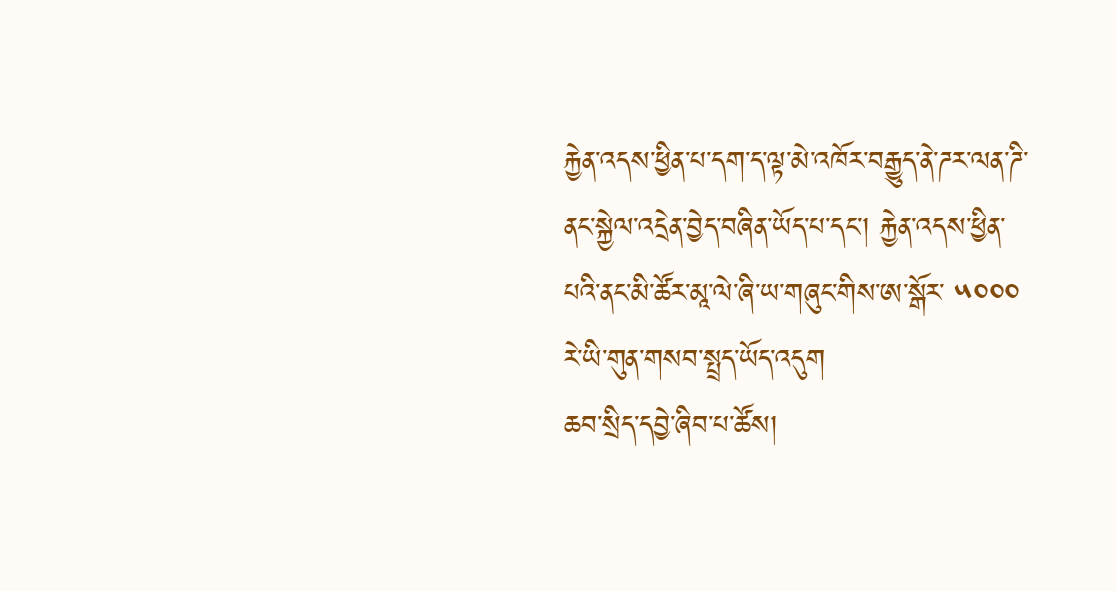རྐྱེན་འདས་ཕྱིན་པ་དག་ད་ལྟ་མེ་འཁོར་བརྒྱུད་ནེ་ཌར་ལན་ཌི་ནང་སྐྱེལ་འདྲེན་བྱེད་བཞིན་ཡོད་པ་དང་། རྐྱེན་འདས་ཕྱིན་པའི་ནང་མི་ཚོར་མཱ་ལེ་ཞི་ཡ་གཞུང་གིས་ཨ་སྒོར་ ༥༠༠༠ རེ་ཡི་གུན་གསབ་སྤྲད་ཡོད་འདུག
ཆབ་སྲིད་དབྱེ་ཞིབ་པ་ཚོས།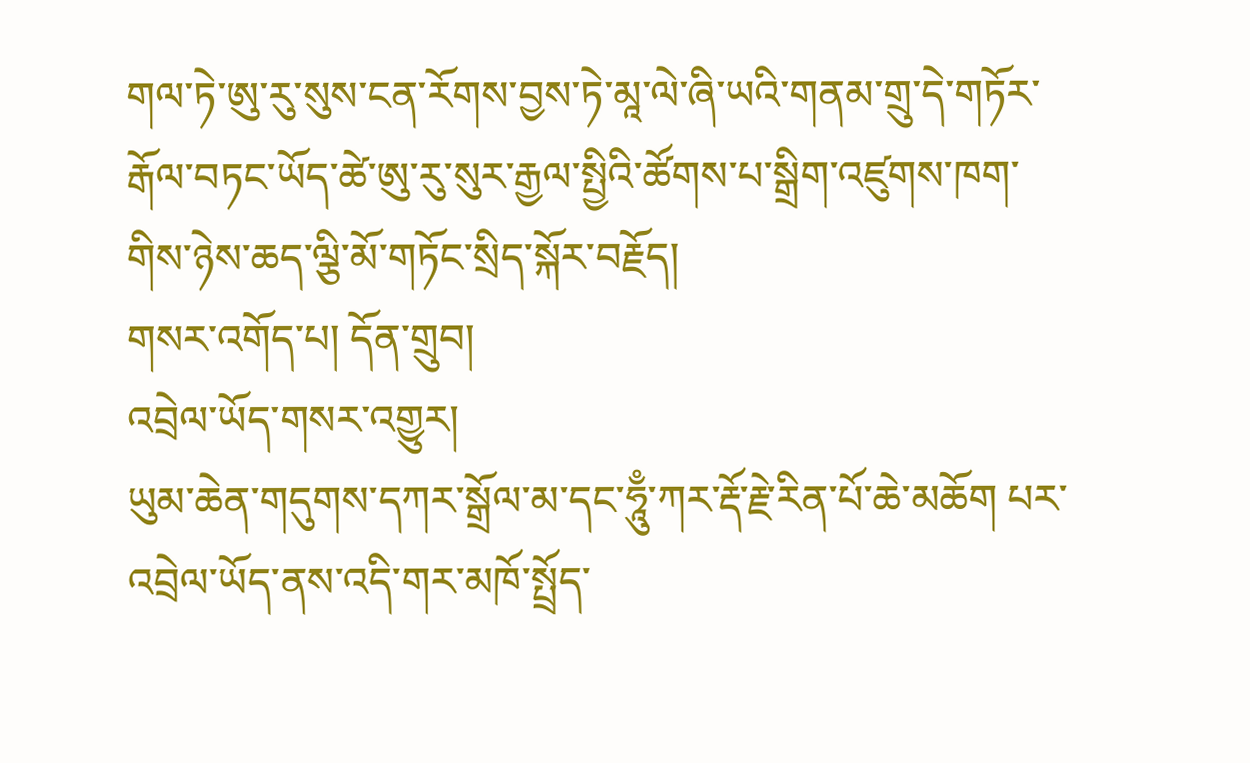གལ་ཏེ་ཨུ་རུ་སུས་ངན་རོགས་བྱས་ཏེ་མཱ་ལེ་ཞི་ཡའི་གནམ་གྲུ་དེ་གཏོར་རྒོལ་བཏང་ཡོད་ཚེ་ཨུ་རུ་སུར་རྒྱལ་སྤྱིའི་ཚོགས་པ་སྒྲིག་འཛུགས་ཁག་གིས་ཉེས་ཆད་ལྕི་མོ་གཏོང་སྲིད་སྐོར་བརྗོད།
གསར་འགོད་པ། དོན་གྲུབ།
འབྲེལ་ཡོད་གསར་འགྱུར།
ཡུམ་ཆེན་གདུགས་དཀར་སྒྲོལ་མ་དང་ཧཱུྃ་ཀར་རྡོ་རྗེ་རིན་པོ་ཆེ་མཆོག པར་འབྲེལ་ཡོད་ནས་འདི་གར་མཁོ་སྤྲོད་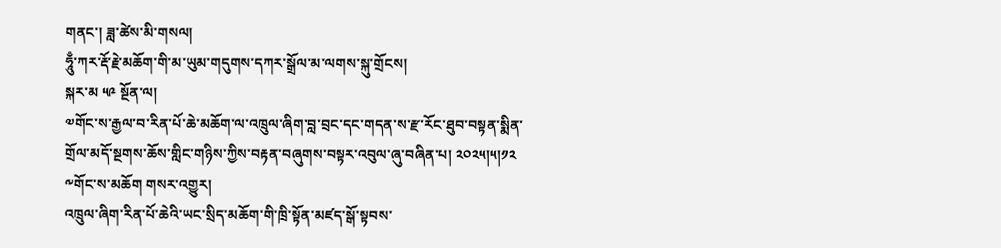གནང་། ཟླ་ཚེས་མི་གསལ།
ཧཱུྃ་ཀར་རྡོ་རྗེ་མཆོག་གི་མ་ཡུམ་གདུགས་དཀར་སྒྲོལ་མ་ལགས་སྐུ་གྲོངས།
སྐར་མ ༥༩ སྔོན་ལ།
༧གོང་ས་རྒྱལ་བ་རིན་པོ་ཆེ་མཆོག་ལ་འཁྲུལ་ཞིག་བླ་བྲང་དང་གདན་ས་རྫ་རོང་ཐུབ་བསྟན་སྨིན་གྲོལ་མདོ་སྔགས་ཆོས་གླིང་གཉིས་ཀྱིས་བརྟན་བཞུགས་བསྟར་འབུལ་ཞུ་བཞིན་པ། ༢༠༢༥།༥།༡༢
༸གོང་ས་མཆོག གསར་འགྱུར།
འཁྲུལ་ཞིག་རིན་པོ་ཆེའི་ཡང་སྲིད་མཆོག་གི་ཁྲི་སྟོན་མཛད་སྒོ་སྟབས་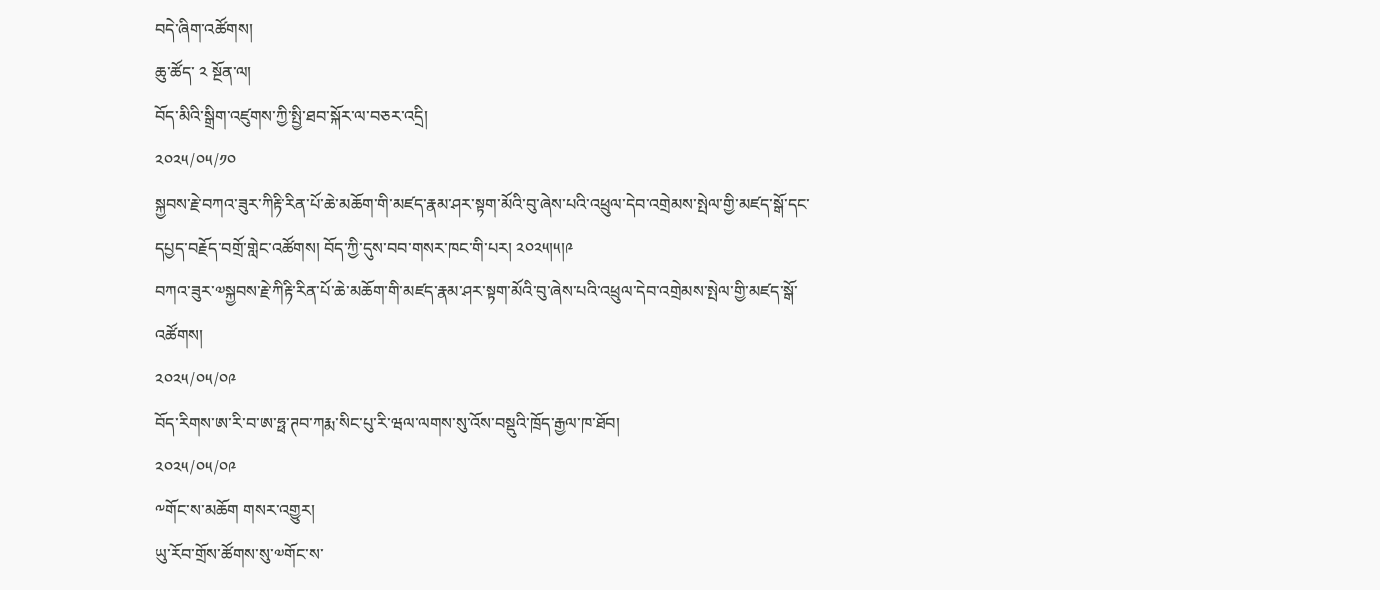བདེ་ཞིག་འཚོགས།
ཆུ་ཚོད་ ༢ སྔོན་ལ།
བོད་མིའི་སྒྲིག་འཛུགས་ཀྱི་སྤྱི་ཐབ་སྐོར་ལ་བཅར་འདྲི།
༢༠༢༥/༠༥/༡༠
སྐྱབས་རྗེ་བཀའ་ཟུར་ཀིརྟི་རིན་པོ་ཆེ་མཆོག་གི་མཛད་རྣམ་ཤར་སྟག་མོའི་བུ་ཞེས་པའི་འཕྲུལ་དེབ་འགྲེམས་སྤེལ་གྱི་མཛད་སྒོ་དང་དཔྱད་བརྗོད་བགྲོ་གླེང་འཚོགས། བོད་ཀྱི་དུས་བབ་གསར་ཁང་གི་པར། ༢༠༢༥།༥།༩
བཀའ་ཟུར་༧སྐྱབས་རྗེ་ཀིརྟི་རིན་པོ་ཆེ་མཆོག་གི་མཛད་རྣམ་ཤར་སྟག་མོའི་བུ་ཞེས་པའི་འཕྲུལ་དེབ་འགྲེམས་སྤེལ་གྱི་མཛད་སྒོ་འཚོགས།
༢༠༢༥/༠༥/༠༩
བོད་རིགས་ཨ་རི་བ་ཨ་ཧྥ་ཊབ་ཀརྨ་སིང་པུ་རི་ཝལ་ལགས་སུ་འོས་བསྡུའི་ཁྲོད་རྒྱལ་ཁ་ཐོབ།
༢༠༢༥/༠༥/༠༩
༸གོང་ས་མཆོག གསར་འགྱུར།
ཡུ་རོབ་གྲོས་ཚོགས་སུ་༧གོང་ས་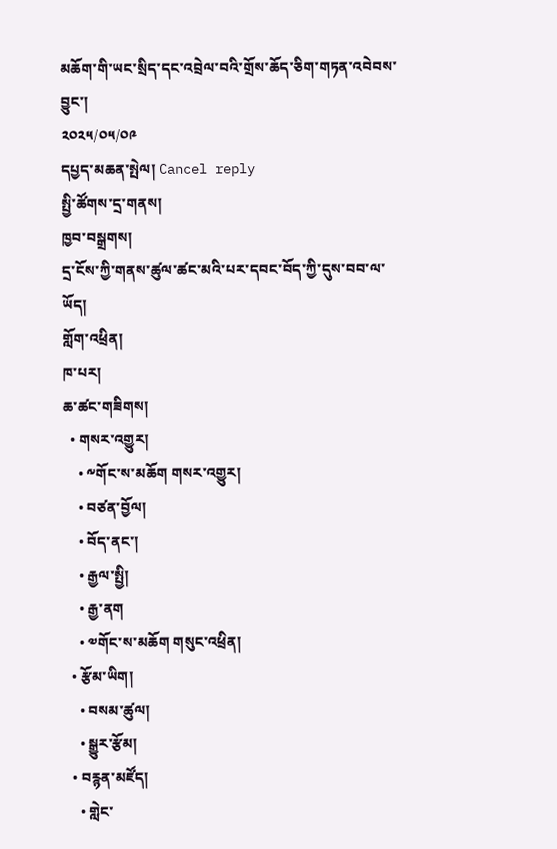མཆོག་གི་ཡང་སྲིད་དང་འབྲེལ་བའི་གྲོས་ཆོད་ཅིག་གཏན་འབེབས་བྱུང་།
༢༠༢༥/༠༥/༠༩
དཔྱད་མཆན་སྤེལ། Cancel reply
སྤྱི་ཚོགས་དྲ་གནས།
ཁྱབ་བསྒྲགས།
དྲ་ངོས་ཀྱི་གནས་ཚུལ་ཚང་མའི་པར་དབང་བོད་ཀྱི་དུས་བབ་ལ་ཡོད།
གློག་འཕྲིན།
ཁ་པར།
ཆ་ཚང་གཟིགས།
  • གསར་འགྱུར།
    • ༸གོང་ས་མཆོག གསར་འགྱུར།
    • བཙན་བྱོལ།
    • བོད་ནང་།
    • རྒྱལ་སྤྱི།
    • རྒྱ་ནག
    • ༧གོང་ས་མཆོག གསུང་འཕྲིན།
  • རྩོམ་ཡིག།
    • བསམ་ཚུལ།
    • སྒྱུར་རྩོམ།
  • བརྙན་མཛོད།
    • གླེང་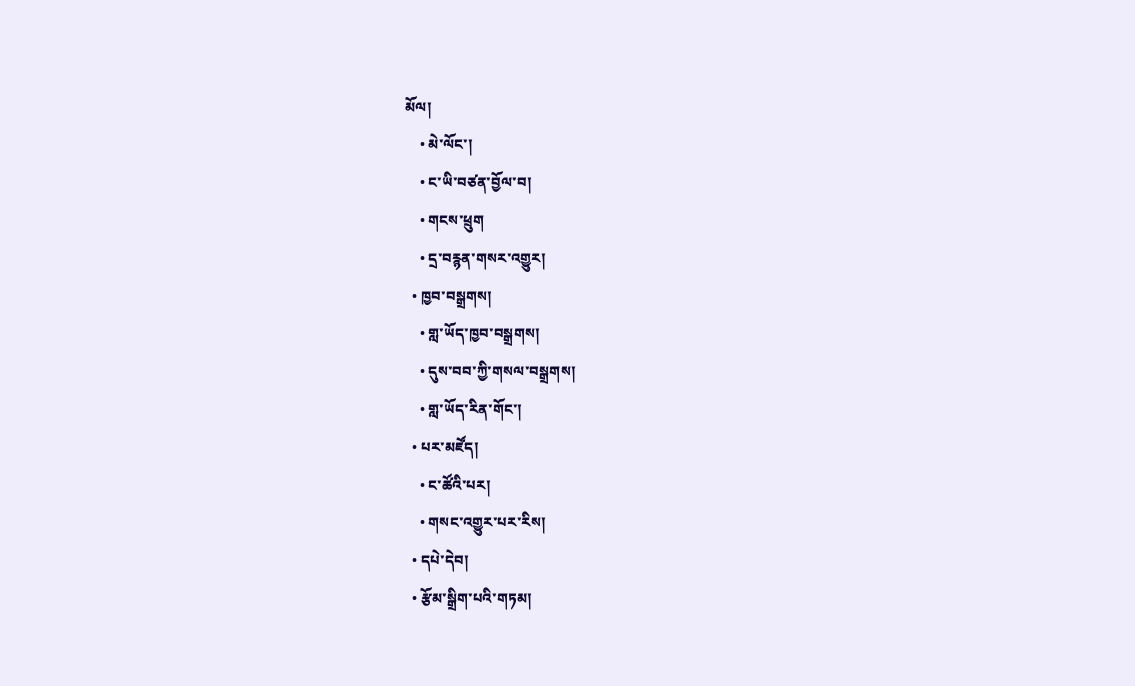མོལ།
    • མེ་ལོང་།
    • ང་ཡི་བཙན་བྱོལ་བ།
    • གངས་ཕྲུག
    • དྲ་བརྙན་གསར་འགྱུར།
  • ཁྱབ་བསྒྲགས།
    • གླ་ཡོད་ཁྱབ་བསྒྲགས།
    • དུས་བབ་ཀྱི་གསལ་བསྒྲགས།
    • གླ་ཡོད་རིན་གོང་།
  • པར་མཛོད།
    • ང་ཚོའི་པར།
    • གསང་འགྱུར་པར་རིས།
  • དཔེ་དེབ།
  • རྩོམ་སྒྲིག་པའི་གཏམ།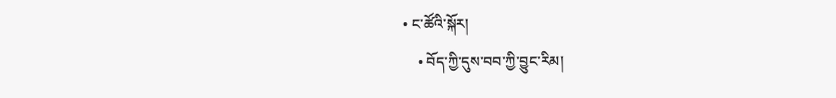• ང་ཚོའི་སྐོར།
    • བོད་ཀྱི་དུས་བབ་ཀྱི་བྱུང་རིམ།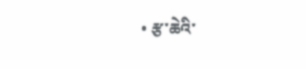• རྩ་ཆེའི་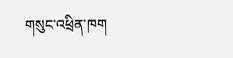གསུང་འཕྲིན་ཁག